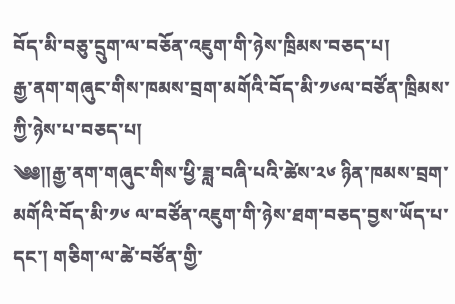བོད་མི་བཅུ་དྲུག་ལ་བཅོན་འཇུག་གི་ཉེས་ཁྲིམས་བཅད་པ།
རྒྱ་ནག་གཞུང་གིས་ཁམས་བྲག་མགོའི་བོད་མི་༡༦ལ་བཙོན་ཁྲིམས་ཀྱི་ཉེས་པ་བཅད་པ།
༄༅༎རྒྱ་ནག་གཞུང་གིས་ཕྱི་ཟླ་བཞི་པའི་ཚེས་༢༦ ཉིན་ཁམས་བྲག་མགོའི་བོད་མི་༡༦ ལ་བཙོན་འཇུག་གི་ཉེས་ཐག་བཅད་བྱས་ཡོད་པ་དང་། གཅིག་ལ་ཚེ་བཙོན་གྱི་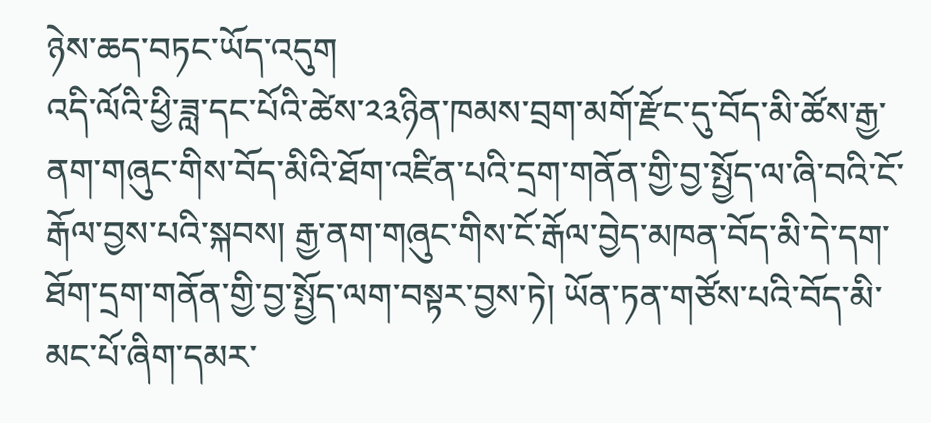ཉེས་ཆད་བཏང་ཡོད་འདུག
འདི་ལོའི་ཕྱི་ཟླ་དང་པོའི་ཚེས་༢༣ཉིན་ཁམས་བྲག་མགོ་རྫོང་དུ་བོད་མི་ཚོས་རྒྱ་ནག་གཞུང་གིས་བོད་མིའི་ཐོག་འཛིན་པའི་དྲག་གནོན་གྱི་བྱ་སྤྱོད་ལ་ཞི་བའི་ངོ་རྒོལ་བྱས་པའི་སྐབས། རྒྱ་ནག་གཞུང་གིས་ངོ་རྒོལ་བྱེད་མཁན་བོད་མི་དེ་དག་ཐོག་དྲག་གནོན་གྱི་བྱ་སྤྱོད་ལག་བསྟར་བྱས་ཏེ། ཡོན་ཏན་གཙོས་པའི་བོད་མི་མང་པོ་ཞིག་དམར་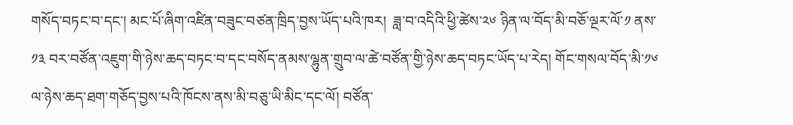གསོད་བཏང་བ་དང་། མང་པོ་ཞིག་འཛིན་བཟུང་བཙན་ཁྲིད་བྱས་ཡོད་པའི་ཁར།  ཟླ་བ་འདིའི་ཕྱི་ཚེས་༢༦ ཉིན་ལ་བོད་མི་བཅོ་ལྔར་ལོ་༡ ནས་༡༣ བར་བཙོན་འཇུག་གི་ཉེས་ཆད་བཏང་བ་དང་བསོད་ནམས་ལྷུན་གྲུབ་ལ་ཚེ་བཙོན་གྱི་ཉེས་ཆད་བཏང་ཡོད་པ་རེད། གོང་གསལ་བོད་མི་༡༦ ལ་ཉེས་ཆད་ཐག་གཅོད་བྱས་པའི་ཁོངས་ནས་མི་བཅུ་ཡི་མིང་དང་ལོ། བཙོན་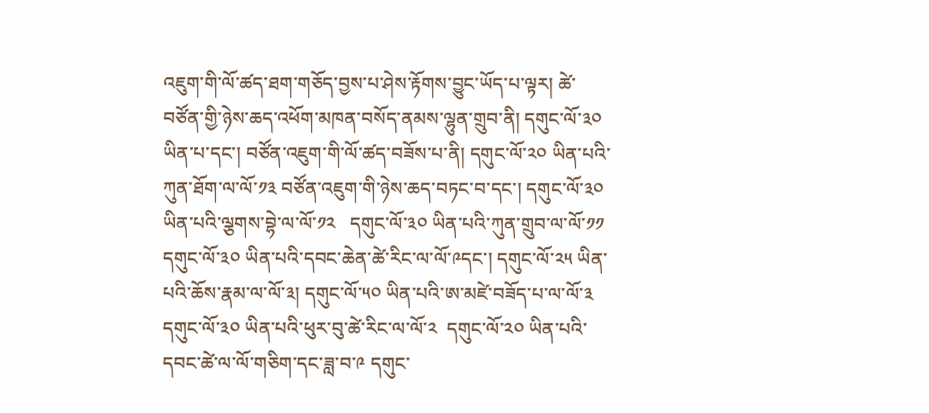འཇུག་གི་ལོ་ཚད་ཐག་གཅོད་བྱས་པ་ཤེས་རྟོགས་བྱུང་ཡོད་པ་ལྟར། ཚེ་བཙོན་གྱི་ཉེས་ཆད་འཕོག་མཁན་བསོད་ནམས་ལྷུན་གྲུབ་ནི། དགུང་ལོ་༣༠ ཡིན་པ་དང་། བཙོན་འཇུག་གི་ལོ་ཚད་བཟོས་པ་ནི། དགུང་ལོ་༢༠ ཡིན་པའི་ཀུན་ཐོག་ལ་ལོ་༡༣ བཙོན་འཇུག་གི་ཉེས་ཆད་བཏང་བ་དང་། དགུང་ལོ་༣༠ ཡིན་པའི་ལྕགས་བྷེ་ལ་ལོ་༡༢   དགུང་ལོ་༣༠ ཡིན་པའི་ཀུན་གྲུབ་ལ་ལོ་༡༡  དགུང་ལོ་༣༠ ཡིན་པའི་དབང་ཆེན་ཚེ་རིང་ལ་ལོ་༩དང་། དགུང་ལོ་༢༥ ཡིན་པའི་ཆོས་རྣམ་ལ་ལོ་༣། དགུང་ལོ་༥༠ ཡིན་པའི་ཨ་མཛེ་བཟོད་པ་ལ་ལོ་༣ དགུང་ལོ་༣༠ ཡིན་པའི་ཕུར་བུ་ཚེ་རིང་ལ་ལོ་༢  དགུང་ལོ་༢༠ ཡིན་པའི་དབང་ཚེ་ལ་ལོ་གཅིག་དང་ཟླ་བ་༩ དགུང་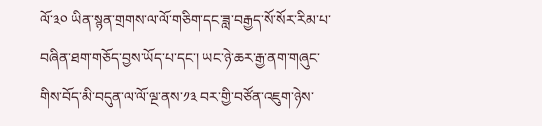ལོ་༣༠ ཡིན་སྙན་གྲགས་ལ་ལོ་གཅིག་དང་ཟླ་བརྒྱད་སོ་སོར་རིམ་པ་བཞིན་ཐག་གཅོད་བྱས་ཡོད་པ་དང་། ཡང་ཉེ་ཆར་རྒྱ་ནག་གཞུང་གིས་བོད་མི་བདུན་ལ་ལོ་ལྔ་ནས་༡༣ བར་གྱི་བཙོན་འཇུག་ཉེས་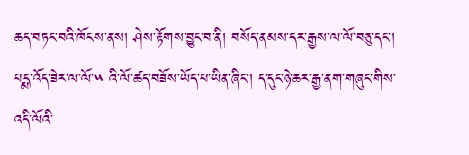ཆད་བཏང་བའི་ཁོངས་ནས། ཤེས་རྟོགས་བྱུང་བ་ནི། བསོད་ནམས་དར་རྒྱས་ལ་ལོ་བཅུ་དང་། པདྨ་འོད་ཟེར་ལ་ལོ་༥ འི་ལོ་ཚད་བཟོས་ཡོད་པ་ཡིན་ཞིང་། ད་དུང་ཉེ་ཆར་རྒྱ་ནག་གཞུང་གིས་འདི་ལོའི་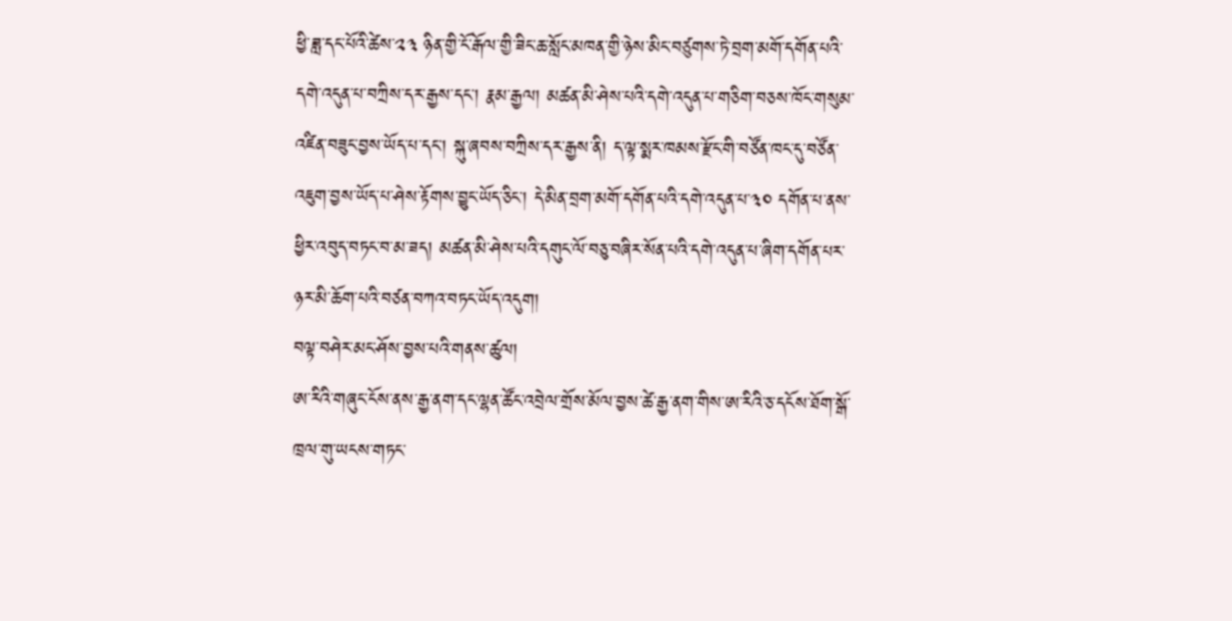ཕྱི་ཟླ་དང་པོའི་ཚེས་༢༣ ཉིན་གྱི་ངོ་རྒོལ་གྱི་ཟིང་ཆ་སློང་མཁན་གྱི་ཉེས་མིང་བཙུགས་ཏེ་བྲག་མགོ་དགོན་པའི་དགེ་འདུན་པ་བཀྲིས་དར་རྒྱས་དང་། རྣམ་རྒྱལ། མཚན་མི་ཤེས་པའི་དགེ་འདུན་པ་གཅིག་བཅས་ཁོང་གསུམ་འཛིན་བཟུང་བྱས་ཡོད་པ་དང་། སྐུ་ཞབས་བཀྲིས་དར་རྒྱས་ནི། ད་ལྟ་སྨར་ཁམས་རྫོང་གི་བཙོན་ཁང་དུ་བཙོན་འཇུག་བྱས་ཡོད་པ་ཤེས་རྟོགས་བྱུང་ཡོད་ཅིང་། དེ་མིན་བྲག་མགོ་དགོན་པའི་དགེ་འདུན་པ་༣༠ དགོན་པ་ནས་ཕྱིར་འབུད་བཏང་བ་མ་ཟད། མཚན་མི་ཤེས་པའི་དགུང་ལོ་བཅུ་བཞིར་སོན་པའི་དགེ་འདུན་པ་ཞིག་དགོན་པར་ཉར་མི་ཆོག་པའི་བཙན་བཀའ་བཏང་ཡོད་འདུག།
བལྟ་བཤེར་མང་ཤོས་བྱས་པའི་གནས་ཚུལ།
ཨ་རིའི་གཞུང་ངོས་ནས་རྒྱ་ནག་དང་ལྷན་ཚོང་འབྲེལ་གྲོས་མོལ་བྱས་ཚེ་རྒྱ་ནག་གིས་ཨ་རིའི་ཅ་དངོས་ཐོག་སྒོ་ཁྲལ་གུ་ཡངས་གཏང་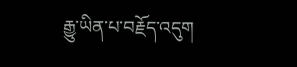རྒྱུ་ཡིན་པ་བརྗོད་འདུག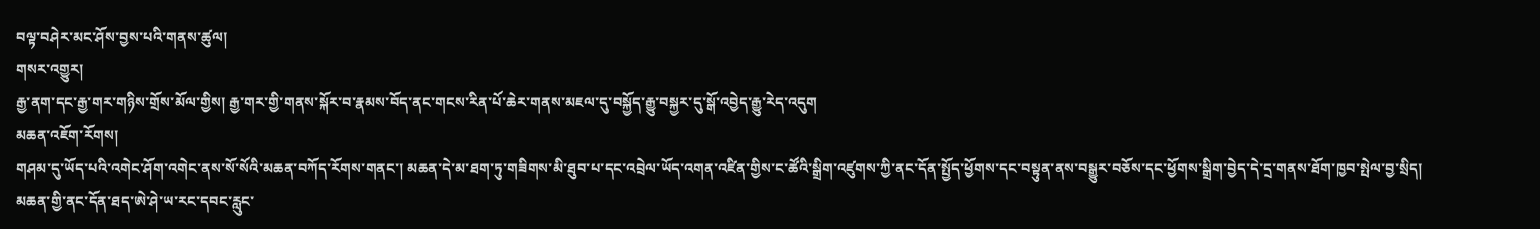བལྟ་བཤེར་མང་ཤོས་བྱས་པའི་གནས་ཚུལ།
གསར་འགྱུར།
རྒྱ་ནག་དང་རྒྱ་གར་གཉིས་གྲོས་མོལ་གྱིས། རྒྱ་གར་གྱི་གནས་སྐོར་བ་རྣམས་བོད་ནང་གངས་རིན་པོ་ཆེར་གནས་མཇལ་དུ་བསྐྱོད་རྒྱུ་བསྐྱར་དུ་སྒོ་འབྱེད་རྒྱུ་རེད་འདུག
མཆན་འཇོག་རོགས།
གཤམ་དུ་ཡོད་པའི་འགེང་ཤོག་འགེང་ནས་སོ་སོའི་མཆན་བཀོད་རོགས་གནང་། མཆན་དེ་མ་ཐག་ཏུ་གཟིགས་མི་ཐུབ་པ་དང་འབྲེལ་ཡོད་འགན་འཛིན་གྱིས་ང་ཚོའི་སྒྲིག་འཛུགས་ཀྱི་ནང་དོན་སྤྱོད་ཕྱོགས་དང་བསྟུན་ནས་བསྒྱུར་བཅོས་དང་ཕྱོགས་སྒྲིག་བྱེད་དེ་དྲ་གནས་ཐོག་ཁྱབ་སྤེལ་བྱ་སྲིད། མཆན་གྱི་ནང་དོན་ཐད་ཨེ་ཤེ་ཡ་རང་དབང་རླུང་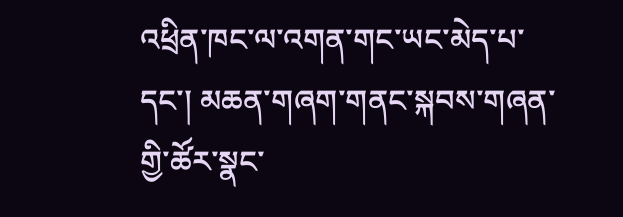འཕྲིན་ཁང་ལ་འགན་གང་ཡང་མེད་པ་དང་། མཆན་གཞག་གནང་སྐབས་གཞན་གྱི་ཚོར་སྣང་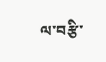ལ་བརྩི་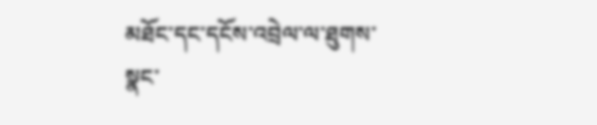མཐོང་དང་དངོས་འབྲེལ་ལ་ཐུགས་སྣང་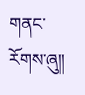གནང་རོགས་ཞུ༎